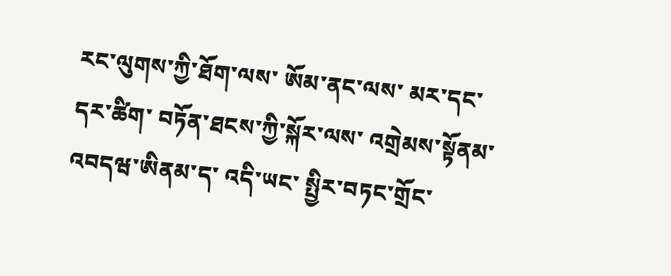རང་ལུགས་ཀྱི་ཐོག་ལས་ ཨོམ་ནང་ལས་ མར་དང་དར་ཚིག་ བཏོན་ཐངས་ཀྱི་སྐོར་ལས་ འགྲེམས་སྟོནམ་འབདཝ་ཨིནམ་ད་ འདི་ཡང་ སྤྱིར་བཏང་གྲོང་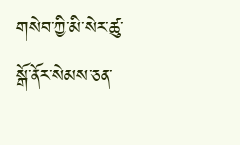གསེབ་ཀྱི་མི་སེར་ཚུ་ སྒོ་ནོར་སེམས་ཅན་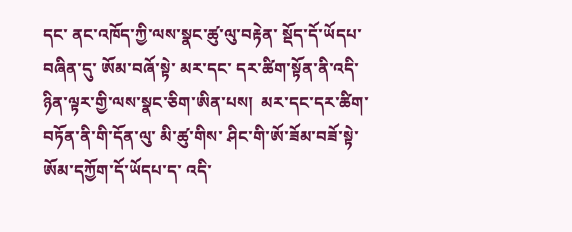དང་ ནང་འཁོད་ཀྱི་ལས་སྣང་ཚུ་ལུ་བརྟེན་ སྡོད་དོ་ཡོདཔ་བཞིན་དུ་ ཨོམ་བཞོ་སྟེ་ མར་དང་ དར་ཚིག་སྟོན་ནི་འདི་ ཉིན་ལྟར་གྱི་ལས་སྣང་ཅིག་ཨིན་པས།  མར་དང་དར་ཚིག་བཏོན་ནི་གི་དོན་ལུ་ མི་ཚུ་གིས་ ཤིང་གི་ཨོ་ཟོམ་བཟོ་སྟེ་ ཨོམ་དཀྱོག་དོ་ཡོདཔ་ད་ འདི་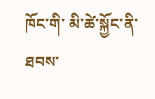ཁོང་གི་ མི་ཚེ་སྐྱོང་ནི་ཐབས་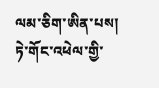ལམ་ཅིག་ཨིན་པས། ཏེ་གོང་འཕེལ་གྱི་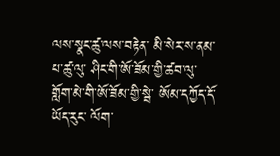ལས་སྣང་ཚུ་ལས་བརྟེན་ མི་སེར་ས་ནམ་པ་ཚུ་ལུ་ ཤིང་གི་ཨོ་ཟོམ་གྱི་ཚབ་ལུ་ གློག་མེ་གི་ཨོ་ཟོམ་གྱི་སྦེ་ ཨོམ་དཀྱོད་དོ་ཡོད་རུང་ ལོག་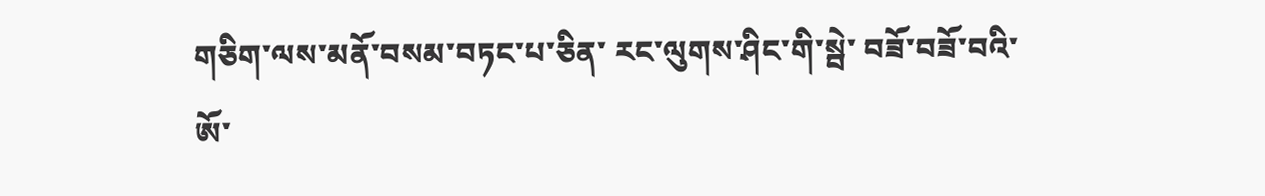གཅིག་ལས་མནོ་བསམ་བཏང་པ་ཅིན་ རང་ལུགས་ཤིང་གི་སྦེ་ བཟོ་བཟོ་བའི་ ཨོ་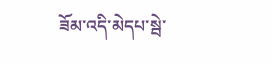ཟོམ་འདི་མེདཔ་སྦེ་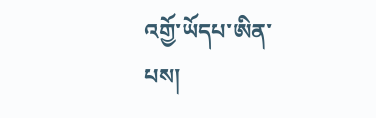འགྱོ་ཡོདཔ་ཨིན་པས།